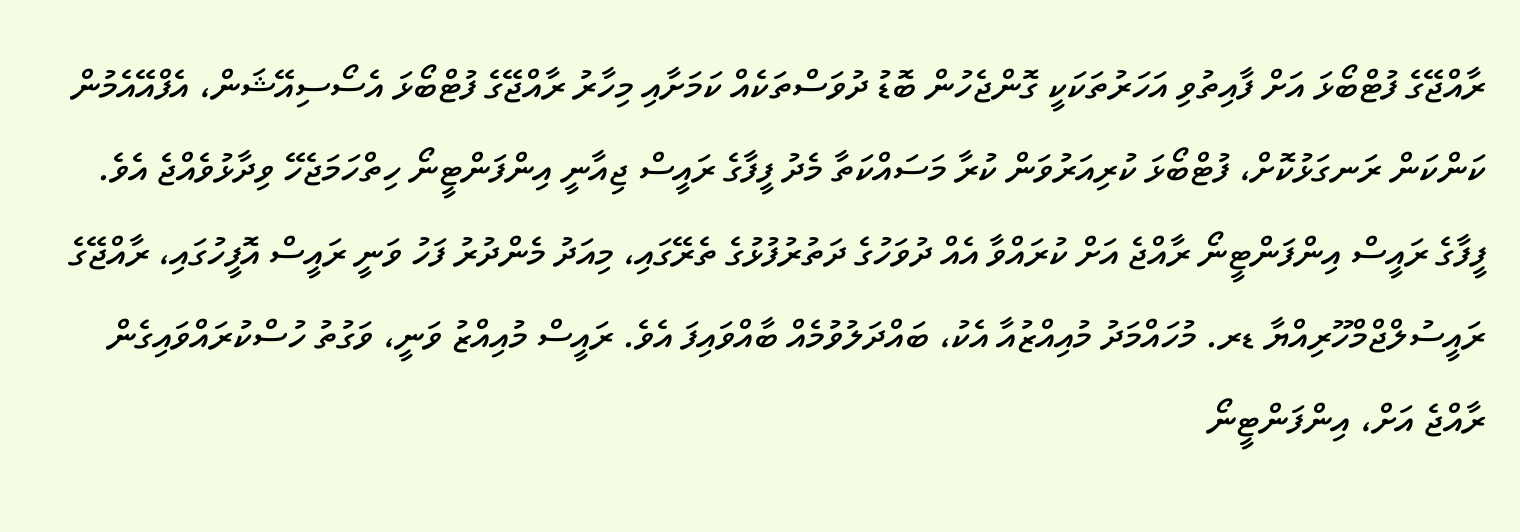ރާއްޖޭގެ ފުޓްބޯޅަ އަށް ފާއިތުވި އަހަރުތަކަކީ ގޮންޖެހުން ބޮޑު ދުވަސްތަކެއް ކަމަށާއި މިހާރު ރާއްޖޭގެ ފުޓްބޯޅަ އެސޯސިއޭޝަން، އެފްއޭއެމުން ކަންކަން ރަނގަޅުކޮށް، ފުޓްބޯޅަ ކުރިއަރުވަން ކުރާ މަސައްކަތާ މެދު ފީފާގެ ރައީސް ޖިއާނީ އިންފަންޓީނޯ ހިތްހަމަޖެހޭ ވިދާޅުވެއްޖެ އެވެ.
ފީފާގެ ރައީސް އިންފަންޓީނޯ ރާއްޖެ އަށް ކުރައްވާ އެއް ދުވަހުގެ ދަތުރުފުޅުގެ ތެރޭގައި، މިއަދު މެންދުރު ފަހު ވަނީ ރައީސް އޮފީހުގައި، ރާއްޖޭގެ ރައީސުލްޖްމްހޫރިއްޔާ ޑރ. މުހައްމަދު މުއިއްޒުއާ އެކު، ބައްދަލުވުމެއް ބާއްވައިފަ އެވެ. ރައީސް މުއިއްޒު ވަނީ، ވަގުތު ހުސްކުރައްވައިގެން ރާއްޖެ އަށް، އިންފަންޓީނޯ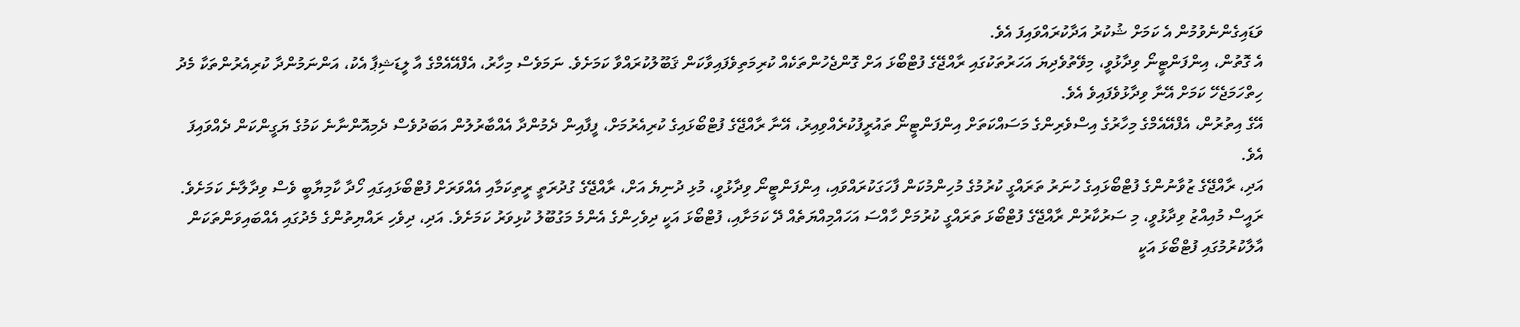ވަޑައިގެންނެވުމުން އެ ކަމަށް ޝުކުރު އަދާކުރައްވައިފަ އެވެ.
އެ ގޮތުން، އިންފަންޓީނޯ ވިދާޅުވީ، މިވޭތުވެދިޔަ އަހަރުތަކުގައި ރާއްޖޭގެ ފުޓްބޯޅަ އަށް ގޮންޖެހުންތަކެއް ކުރިމަތިވެފައިވާކަން ޤަބޫލުކުރައްވާ ކަމަށެވެ. ނަމަވެސް މިހާރު، އެފްއޭއެމްގެ އާ ލީޑަޝިޕާ އެކު، އަންނަމުންދާ ކުރިއެރުންތަކާ މެދު ހިތްހަމަޖެހޭ ކަމަށް އޭނާ ވިދާޅުވެފައިވެ އެވެ.
އޭގެ އިތުރުން، އެފްއޭއެމްގެ މިހާރުގެ އިސްވެރިންގެ މަސައްކަތަށް އިންފަންޓީނޯ ތައުރީފުކުރެއްވިއިރު، އޭނާ ރާއްޖޭގެ ފުޓްބޯޅައިގެ ކުރިއެރުމަށް، ފީފާއިން ދެމުންދާ އެއްބާރުލުން އަބަދުވެސް ދެމިއޮންނާނެ ކަމުގެ ޔަގީންކަން ދެއްވައިފަ އެވެ.
އަދި، ރާއްޖޭގެ ޒުވާނުންގެ ފުޓްބޯޅައިގެ ހުނަރު ތަރައްގީ ކުރުމުގެ މުހިންމުކަން ފާހަގަކުރައްވައި، އިންފަންޓީނޯ ވިދާޅުވީ، މުޅި ދުނިޔެ އަށް، ރާއްޖޭގެ ގުދުރަތީ ރީތިކަމާއި އެއްވަރަށް ފުޓްބޯޅައިގައި ހޯދާ ކާމިޔާބީ ވެސް ވިދާލާނެ ކަމަށެވެ.
ރައީސް މުއިއްޒު ވިދާޅުވީ، މި ސަރުކާރުން ރާއްޖޭގެ ފުޓްބޯޅަ ތަރައްގީ ކުރުމަށް ހާއްސަ އަހައްމިއްޔަތެއް ދޭ ކަމަށާއި، ފުޓްބޯޅަ އަކީ ދިވެހިންގެ އެންމެ މަގުބޫލު ކުޅިވަރު ކަމަށެވެ. އަދި، ދިވެހި ރައްޔިތުންގެ މެދުގައި އެއްބައިވަންތަކަން އާލާކުރުމުގައި ފުޓްބޯޅަ އަކީ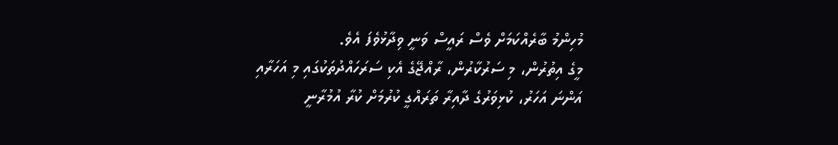މުހިންމު ބާރެއްކަމަށް ވެސް ރައީސް ވަނީ ވިދާޅުވެފަ އެވެ.
މީގެ އިތުރުން، މި ސަރުކާރުން، ރާއްޖޭގެ އެކި ސަރަހައްދުތަކުގައި މި އަހަރާއި އަންނަ އަހަރު، ކުޅިވަރުގެ ދާއިރާ ތަރައްގީ ކުރުމަށް ކުރާ އުމުރާނީ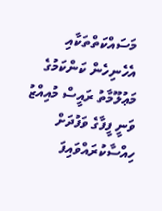މަސައްކަތްތަކާއި އެހެނިހެން ކަންކަމުގެ މަޢުލޫމާތު ރައީސް މުއިއްޒު ވަނީ ފީފާގެ ވަފުދަށް ހިއްސާކުރައްވައިފަ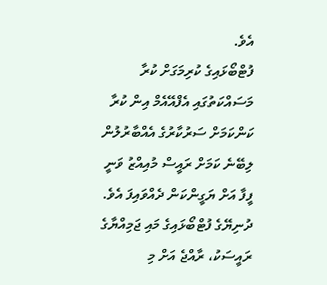އެވެ.
ފުޓްބޯޅައިގެ ކުރިމަގަށް ކުރާ މަސައްކަތުގައި އެފްއޭއެމް އިން ކުރާ ކަންކަމަށް ސަރުކާރުގެ އެއްބާރުލުން ލިބޭނެ ކަމަށް ރައީސް މުއިއްޒު ވަނީ ފީފާ އަށް ޔަގީންކަން ދެއްވައިފަ އެވެ.
ދުނިޔޭގެ ފުޓްބޯޅައިގެ މައި ޖަމިއްޔާގެ ރައީސަކު، ރާއްޖެ އަށް މި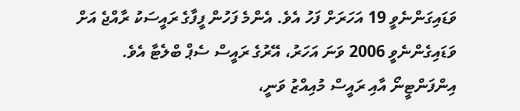ވަޑައިގަންނެވީ 19 އަހަރަށް ފަހު އެވެ. އެންމެ ފަހުން ފީފާގެ ރައީސަކު ރާއްޖެ އަށް ވަޑައިގެންނެވީ 2006 ވަނަ އަހަރު، އޭރުގެ ރައީސް ސެޕް ބްލެޓާ އެވެ.
އިންފަންޓީނޯ އާއި ރައީސް މުއިއްޒު ވަނީ،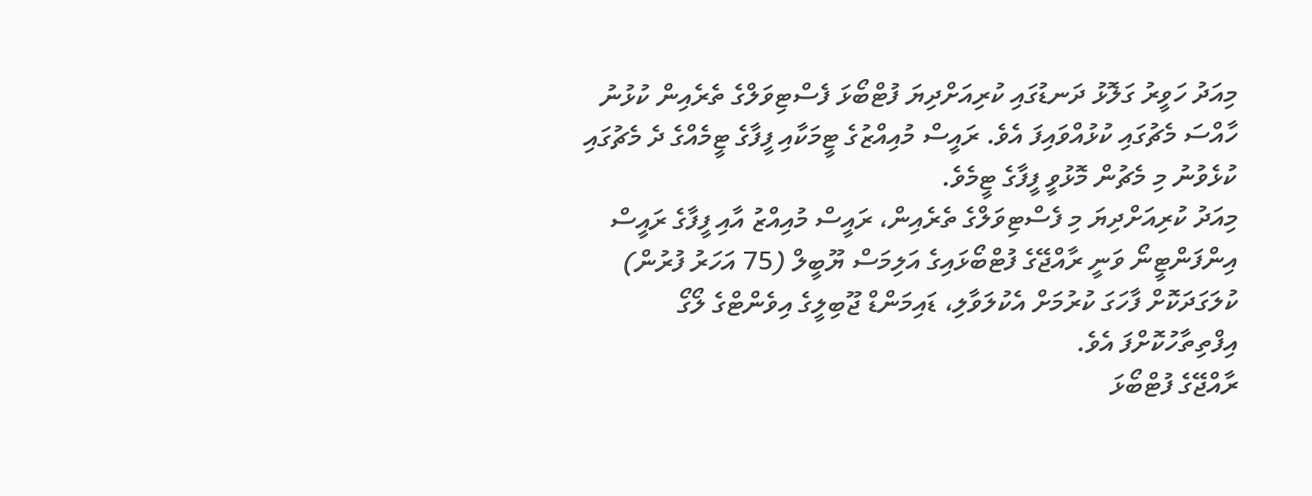މިއަދު ހަވީރު ގަލޮޅު ދަނޑުގައި ކުރިއަށްދިޔަ ފުޓްބޯޅަ ފެސްޓިވަލްގެ ތެރެއިން ކުޅުނު ހާއްސަ މެޗުގައި ކުޅުއްވައިފަ އެވެ. ރައީސް މުއިއްޒުގެ ޓީމަކާއި ފީފާގެ ޓީމެއްގެ ދެ މެޗުގައި ކުޅެވުނު މި މެޗުން މޮޅުވީ ފީފާގެ ޓީމެވެ.
މިއަދު ކުރިއަށްދިޔަ މި ފެސްޓިވަލްގެ ތެރެއިން، ރައީސް މުއިއްޒު އާއި ފީފާގެ ރައީސް އިންފަންޓީނޯ ވަނީ ރާއްޖޭގެ ފުޓްބޯޅައިގެ އަލިމަސް ޔޫބީލް (75 އަހަރު ފުރުން) ކުލަގަދަކޮށް ފާހަގަ ކުރުމަށް އެކުލަވާލި، ޑައިމަންޑް ޖޫބިލީގެ އިވެންޓްގެ ލޯގޯ އިފްތިތާހުކޮށްފަ އެވެ.
ރާއްޖޭގެ ފުޓްބޯޅަ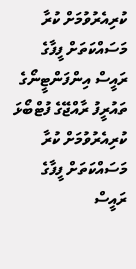ކުރިއެރުވުމަށް ކުރާ މަސައްކަތަށް ފީފާގެ ރައީސް އިންފަންޓީނޯގެ ތައުރީފު ރާއްޖޭގެ ފުޓްބޯޅަ ކުރިއެރުވުމަށް ކުރާ މަސައްކަތަށް ފީފާގެ ރައީސް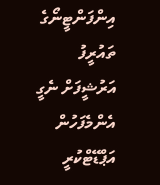އިންފަންޓީނޯގެ ތައުރީފު
އަރުޝީފަށް ނެގީ
އެންމެފަހުން އަޕްޑޭޓްކުރީ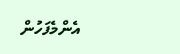އެންމެފަހުން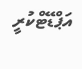އަޕްޑޭޓްކުރީ